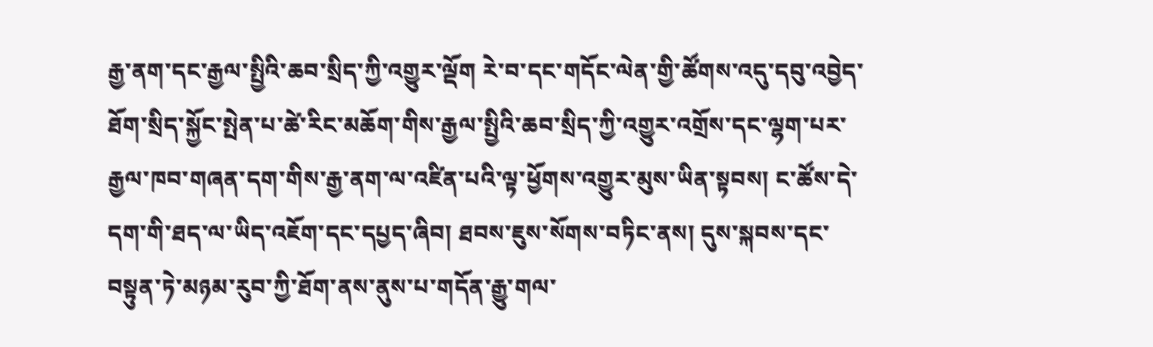རྒྱ་ནག་དང་རྒྱལ་སྤྱིའི་ཆབ་སྲིད་ཀྱི་འགྱུར་ལྡོག རེ་བ་དང་གདོང་ལེན་གྱི་ཚོགས་འདུ་དབུ་འབྱེད་ཐོག་སྲིད་སྐྱོང་སྤེན་པ་ཚེ་རིང་མཆོག་གིས་རྒྱལ་སྤྱིའི་ཆབ་སྲིད་ཀྱི་འགྱུར་འགྲོས་དང་ལྷག་པར་རྒྱལ་ཁབ་གཞན་དག་གིས་རྒྱ་ནག་ལ་འཛིན་པའི་ལྟ་ཕྱོགས་འགྱུར་མུས་ཡིན་སྟབས། ང་ཚོས་དེ་དག་གི་ཐད་ལ་ཡིད་འཇོག་དང་དཔྱད་ཞིབ། ཐབས་ཇུས་སོགས་བཏིང་ནས། དུས་སྐབས་དང་བསྟུན་ཏེ་མཉམ་རུབ་ཀྱི་ཐོག་ནས་ནུས་པ་གདོན་རྒྱུ་གལ་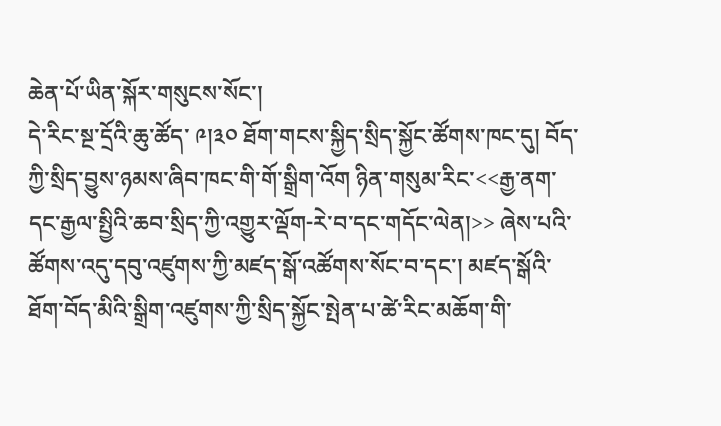ཆེན་པོ་ཡིན་སྐོར་གསུངས་སོང་།
དེ་རིང་སྔ་དྲོའི་ཆུ་ཚོད་ ༩།༣༠ ཐོག་གངས་སྐྱིད་སྲིད་སྐྱོང་ཚོགས་ཁང་དུ། བོད་ཀྱི་སྲིད་བྱུས་ཉམས་ཞིབ་ཁང་གི་གོ་སྒྲིག་འོག ཉིན་གསུམ་རིང་<<རྒྱ་ནག་དང་རྒྱལ་སྤྱིའི་ཆབ་སྲིད་ཀྱི་འགྱུར་ལྡོག-རེ་བ་དང་གདོང་ལེན།>> ཞེས་པའི་ཚོགས་འདུ་དབུ་འཛུགས་ཀྱི་མཛད་སྒོ་འཚོགས་སོང་བ་དང་། མཛད་སྒོའི་ཐོག་བོད་མིའི་སྒྲིག་འཛུགས་ཀྱི་སྲིད་སྐྱོང་སྤེན་པ་ཚེ་རིང་མཆོག་གི་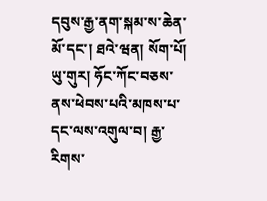དབུས་རྒྱ་ནག་སྐམ་ས་ཆེན་མོ་དང་། ཐའེ་ཝན། སོག་པོ། ཡུ་གུར། ཧོང་ཀོང་བཅས་ནས་ཕེབས་པའི་མཁས་པ་དང་ལས་འགུལ་བ། རྒྱ་རིགས་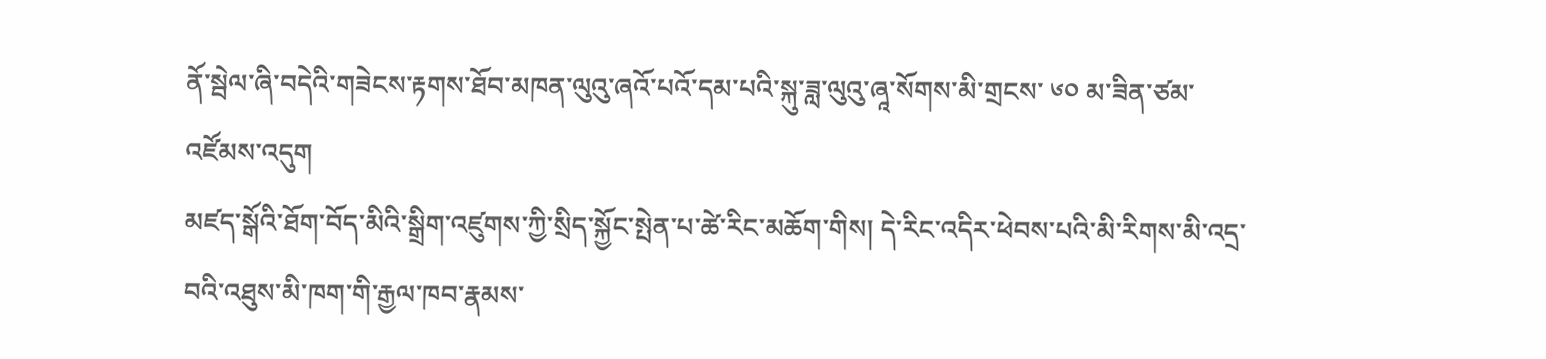ནོ་སྦེལ་ཞི་བདེའི་གཟེངས་རྟགས་ཐོབ་མཁན་ལུའུ་ཞའོ་པའོ་དམ་པའི་སྐུ་ཟླ་ལུའུ་ཞཱ་སོགས་མི་གྲངས་ ༦༠ མ་ཟིན་ཙམ་འཛོམས་འདུག
མཛད་སྒོའི་ཐོག་བོད་མིའི་སྒྲིག་འཛུགས་ཀྱི་སྲིད་སྐྱོང་སྤེན་པ་ཚེ་རིང་མཆོག་གིས། དེ་རིང་འདིར་ཕེབས་པའི་མི་རིགས་མི་འདྲ་བའི་འཐུས་མི་ཁག་གི་རྒྱལ་ཁབ་རྣམས་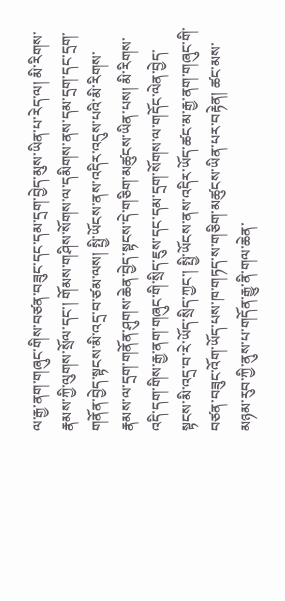ལ་རྒྱ་ནག་གཞུང་གིས་བཙན་བཟུང་དང་དམ་དྲག་བྱེད་མུས་ཡིན་པ་རེད་ལ། མི་རིགས་རྣམས་ཀྱི་ལུགས་སྲོལ་དང་། གོམས་གཤིས་སོགས་ལ་དམིགས་ནས་དམ་དྲག་དང་དྲག་གནོན་བྱེད་སྟངས་མི་འདྲ་བ་ཙམ་ལས། སྤྱི་ཡོངས་ནས་འདིར་འདུས་པའི་མི་རིགས་རྣམས་ལ་དྲག་གནོན་ཤུགས་ཆེན་བྱེད་སྟངས་དེ་གཅིག་མཚུངས་ཡིན་པས། མི་རིགས་འདི་དག་གིས་རྒྱ་ནག་གཞུང་གི་སྲིད་ཇུས་དང་དམ་དྲག་སོགས་ལ་གདོང་ལེན་བྱེད་སྟངས་མི་འདྲ་བ་རེ་ཡོད་སྲིད་ཀྱང་། སྤྱི་ཡོངས་ནས་འདིར་ཡོད་ཚང་མ་རྒྱ་ནག་གཞུང་གི་བཙན་བཟུང་འོག་ཡོད་པས་ཁ་གཏད་ས་གཅིག་མཚུངས་ཡིན་པར་བརྟེན། ཚང་མས་མཉམ་རུབ་ཀྱི་ནུས་པ་གདོན་རྒྱུ་ནི་གལ་ཆེན་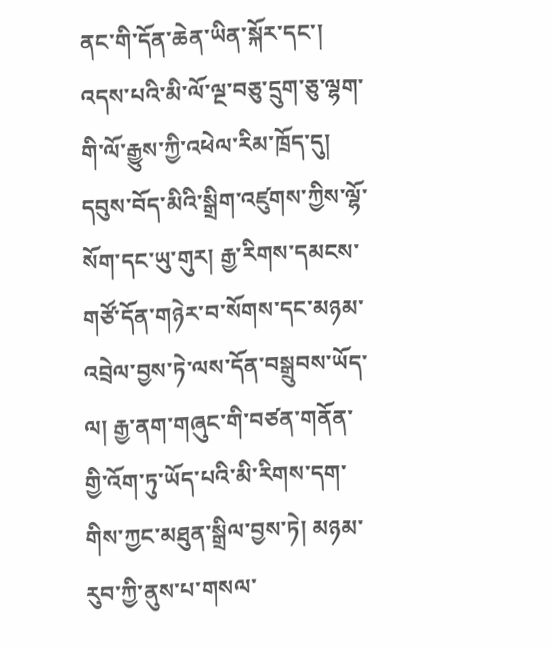ནང་གི་དོན་ཆེན་ཡིན་སྐོར་དང་། འདས་པའི་མི་ལོ་ལྔ་བཅུ་དྲུག་ཅུ་ལྷག་གི་ལོ་རྒྱུས་ཀྱི་འཕེལ་རིམ་ཁྲོད་དུ། དབུས་བོད་མིའི་སྒྲིག་འཛུགས་ཀྱིས་ལྷོ་སོག་དང་ཡུ་གུར། རྒྱ་རིགས་དམངས་གཙོ་དོན་གཉེར་བ་སོགས་དང་མཉམ་འབྲེལ་བྱས་ཏེ་ལས་དོན་བསྒྲུབས་ཡོད་ལ། རྒྱ་ནག་གཞུང་གི་བཙན་གནོན་གྱི་འོག་ཏུ་ཡོད་པའི་མི་རིགས་དག་གིས་ཀྱང་མཐུན་སྒྲིལ་བྱས་ཏེ། མཉམ་རུབ་ཀྱི་ནུས་པ་གསལ་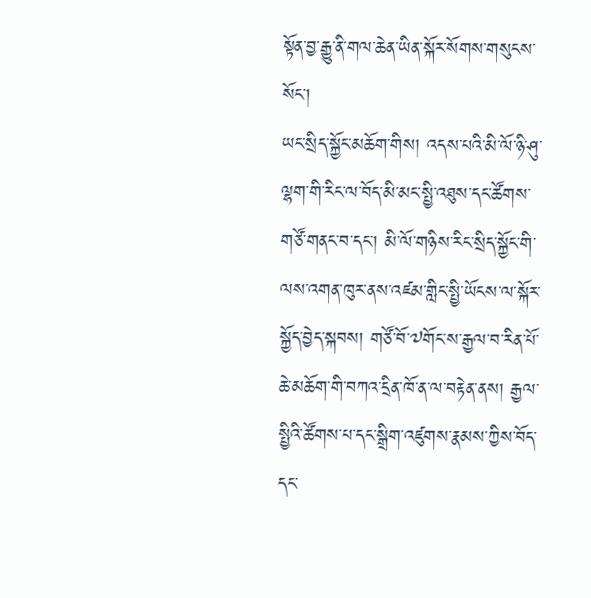སྟོན་བྱ་རྒྱུ་ནི་གལ་ཆེན་ཡིན་སྐོར་སོགས་གསུངས་སོང་།
ཡང་སྲིད་སྐྱོང་མཆོག་གིས། འདས་པའི་མི་ལོ་ཉི་ཤུ་ལྷག་གི་རིང་ལ་བོད་མི་མང་སྤྱི་འཐུས་དང་ཚོགས་གཙོ་གནང་བ་དང་། མི་ལོ་གཉིས་རིང་སྲིད་སྐྱོང་གི་ལས་འགན་ཁུར་ནས་འཛམ་གླིང་སྤྱི་ཡོངས་ལ་སྐོར་སྐྱོད་བྱེད་སྐབས། གཙོ་བོ་༧གོང་ས་རྒྱལ་བ་རིན་པོ་ཆེ་མཆོག་གི་བཀའ་དྲིན་ཁོ་ན་ལ་བརྟེན་ནས། རྒྱལ་སྤྱིའི་ཚོགས་པ་དང་སྒྲིག་འཛུགས་རྣམས་ཀྱིས་བོད་དང་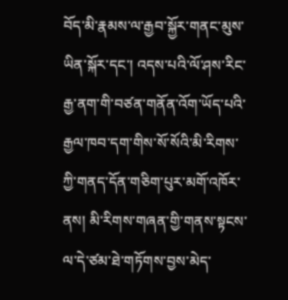བོད་མི་རྣམས་ལ་རྒྱབ་སྐྱོར་གནང་མུས་ཡིན་སྐོར་དང་། འདས་པའི་ལོ་ཤས་རིང་རྒྱ་ནག་གི་བཙན་གནོན་འོག་ཡོད་པའི་རྒྱལ་ཁབ་དག་གིས་སོ་སོའི་མི་རིགས་ཀྱི་གནད་དོན་གཅིག་པུར་མགོ་འཁོར་ནས། མི་རིགས་གཞན་གྱི་གནས་སྟངས་ལ་དེ་ཙམ་ཐེ་གཏོགས་བྱས་མེད་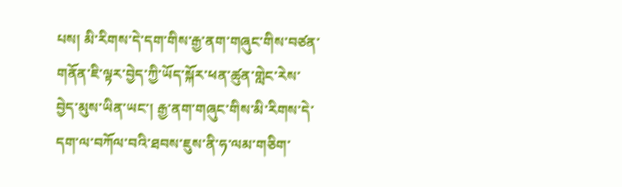པས། མི་རིགས་དེ་དག་གིས་རྒྱ་ནག་གཞུང་གིས་བཙན་གནོན་ཇི་ལྟར་བྱེད་ཀྱི་ཡོད་སྐོར་ཕན་ཚུན་གླེང་རེས་བྱེད་མུས་ཡིན་ཡང་། རྒྱ་ནག་གཞུང་གིས་མི་རིགས་དེ་དག་ལ་བཀོལ་བའི་ཐབས་ཇུས་ནི་ཧ་ལམ་གཅིག་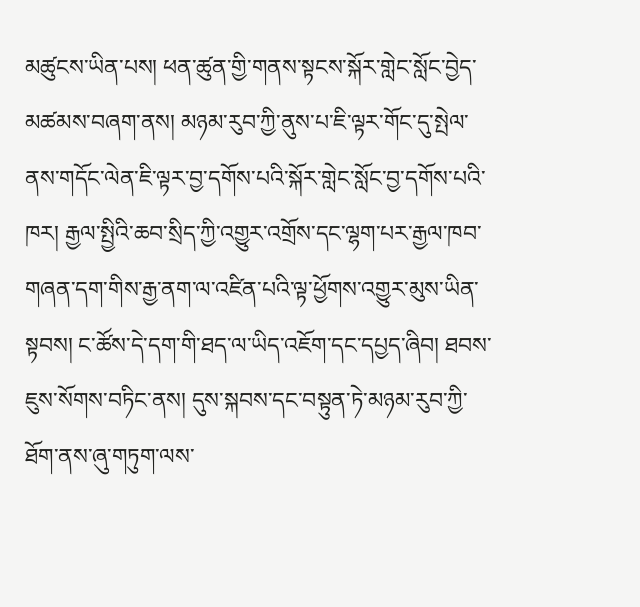མཚུངས་ཡིན་པས། ཕན་ཚུན་གྱི་གནས་སྟངས་སྐོར་གླེང་སློང་བྱེད་མཚམས་བཞག་ནས། མཉམ་རུབ་ཀྱི་ནུས་པ་ཇི་ལྟར་གོང་དུ་སྤེལ་ནས་གདོང་ལེན་ཇི་ལྟར་བྱ་དགོས་པའི་སྐོར་གླེང་སློང་བྱ་དགོས་པའི་ཁར། རྒྱལ་སྤྱིའི་ཆབ་སྲིད་ཀྱི་འགྱུར་འགྲོས་དང་ལྷག་པར་རྒྱལ་ཁབ་གཞན་དག་གིས་རྒྱ་ནག་ལ་འཛིན་པའི་ལྟ་ཕྱོགས་འགྱུར་མུས་ཡིན་སྟབས། ང་ཚོས་དེ་དག་གི་ཐད་ལ་ཡིད་འཇོག་དང་དཔྱད་ཞིབ། ཐབས་ཇུས་སོགས་བཏིང་ནས། དུས་སྐབས་དང་བསྟུན་ཏེ་མཉམ་རུབ་ཀྱི་ཐོག་ནས་ཞུ་གཏུག་ལས་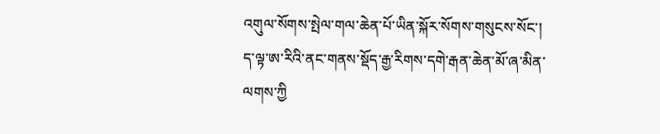འགུལ་སོགས་སྤེལ་གལ་ཆེན་པོ་ཡིན་སྐོར་སོགས་གསུངས་སོང་།
ད་ལྟ་ཨ་རིའི་ནང་གནས་སྡོད་རྒྱ་རིགས་དགེ་རྒན་ཆེན་མོ་ཞ་མིན་ལགས་ཀྱི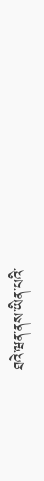ཐའེ་ཝན་ནས་ཡིན་པའི་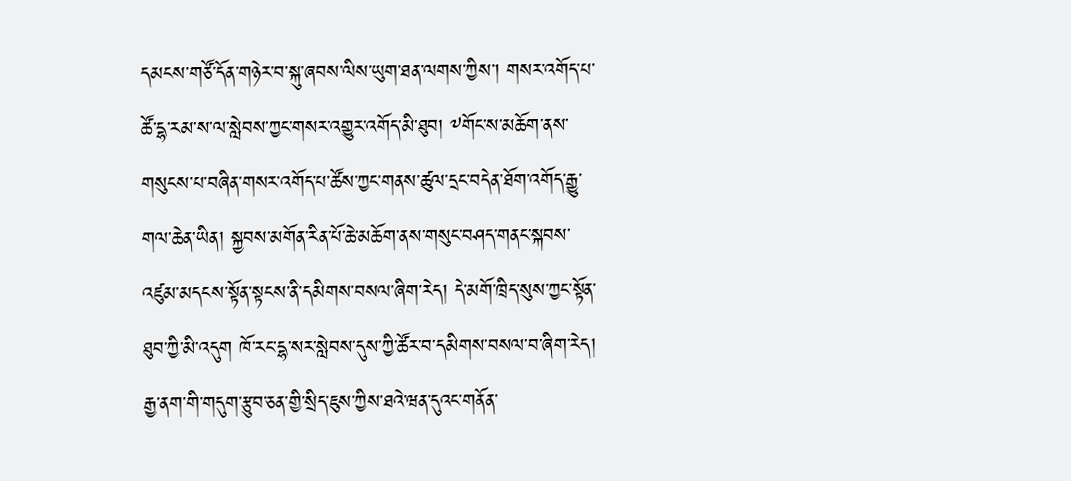དམངས་གཙོ་དོན་གཉེར་བ་སྐུ་ཞབས་ལིས་ཡུག་ཐན་ལགས་ཀྱིས་། གསར་འགོད་པ་ཚོ་དྷ་རམ་ས་ལ་སླེབས་ཀྱང་གསར་འགྱུར་འགོད་མི་ཐུབ། ༸གོང་ས་མཆོག་ནས་གསུངས་པ་བཞིན་གསར་འགོད་པ་ཚོས་ཀྱང་གནས་ཚུལ་དྲང་བདེན་ཐོག་འགོད་རྒྱུ་གལ་ཆེན་ཡིན། སྐྱབས་མགོན་རིན་པོ་ཆེ་མཆོག་ནས་གསུང་བཤད་གནང་སྐབས་འཛུམ་མདངས་སྟོན་སྟངས་ནི་དམིགས་བསལ་ཞིག་རེད། དེ་མགོ་ཁྲིད་སུས་ཀྱང་སྟོན་ཐུབ་ཀྱི་མི་འདུག ཁོ་རང་དྷ་སར་སླེབས་དུས་ཀྱི་ཚོར་བ་དམིགས་བསལ་བ་ཞིག་རེད། རྒྱ་ནག་གི་གདུག་རྩུབ་ཅན་གྱི་སྲིད་ཇུས་ཀྱིས་ཐའེ་ཝན་དུའང་གནོན་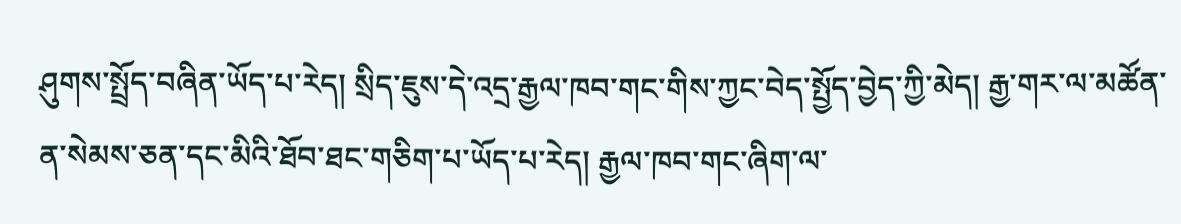ཤུགས་སྤྲོད་བཞིན་ཡོད་པ་རེད། སྲིད་ཇུས་དེ་འདྲ་རྒྱལ་ཁབ་གང་གིས་ཀྱང་བེད་སྤྱོད་བྱེད་ཀྱི་མེད། རྒྱ་གར་ལ་མཚོན་ན་སེམས་ཅན་དང་མིའི་ཐོབ་ཐང་གཅིག་པ་ཡོད་པ་རེད། རྒྱལ་ཁབ་གང་ཞིག་ལ་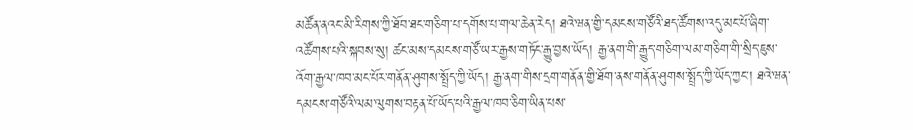མཚོན་ནའང་མི་རིགས་ཀྱི་ཐོབ་ཐང་གཅིག་པ་དགོས་པ་གལ་ཆེན་རེད། ཐའེ་ཝན་གྱི་དམངས་གཙོའི་ཐད་ཚོགས་འདུ་མང་པོ་ཞིག་འཚོགས་པའི་སྐབས་སུ། ཚང་མས་དམངས་གཙོ་ཡར་རྒྱས་གཏོང་རྒྱུ་བྱས་ཡོད། རྒྱ་ནག་གི་རྒྱུད་གཅིག་ལམ་གཅིག་གི་སྲིད་ཇུས་འོག་རྒྱལ་ཁབ་མང་པོར་གནོན་ཤུགས་སྤྲོད་ཀྱི་ཡོད། རྒྱ་ནག་གིས་དྲག་གནོན་གྱི་ཐོག་ནས་གནོན་ཤུགས་སྤྲོད་ཀྱི་ཡོད་ཀྱང་། ཐའེ་ཝན་དམངས་གཙོའི་ལམ་ལུགས་བརྟན་པོ་ཡོད་པའི་རྒྱལ་ཁབ་ཅིག་ཡིན་པས་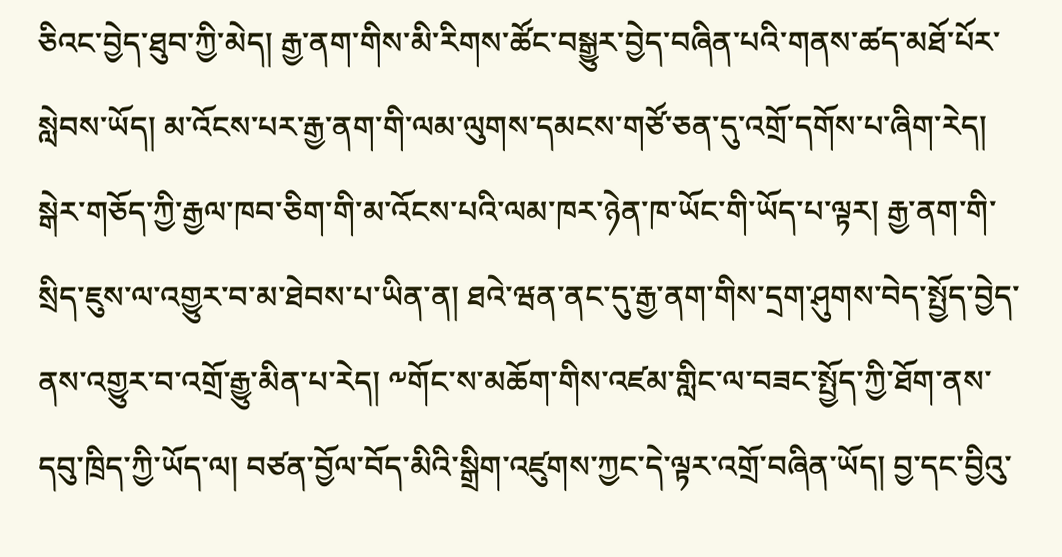ཅིའང་བྱེད་ཐུབ་ཀྱི་མེད། རྒྱ་ནག་གིས་མི་རིགས་ཚོང་བསྒྱུར་བྱེད་བཞིན་པའི་གནས་ཚད་མཐོ་པོར་སླེབས་ཡོད། མ་འོངས་པར་རྒྱ་ནག་གི་ལམ་ལུགས་དམངས་གཙོ་ཅན་དུ་འགྲོ་དགོས་པ་ཞིག་རེད། སྒེར་གཅོད་ཀྱི་རྒྱལ་ཁབ་ཅིག་གི་མ་འོངས་པའི་ལམ་ཁར་ཉེན་ཁ་ཡོང་གི་ཡོད་པ་ལྟར། རྒྱ་ནག་གི་སྲིད་ཇུས་ལ་འགྱུར་བ་མ་ཐེབས་པ་ཡིན་ན། ཐའེ་ཝན་ནང་དུ་རྒྱ་ནག་གིས་དྲག་ཤུགས་བེད་སྤྱོད་བྱེད་ནས་འགྱུར་བ་འགྲོ་རྒྱུ་མིན་པ་རེད། ༸གོང་ས་མཆོག་གིས་འཛམ་གླིང་ལ་བཟང་སྤྱོད་ཀྱི་ཐོག་ནས་དབུ་ཁྲིད་ཀྱི་ཡོད་ལ། བཙན་བྱོལ་བོད་མིའི་སྒྲིག་འཛུགས་ཀྱང་དེ་ལྟར་འགྲོ་བཞིན་ཡོད། བྱ་དང་བྱིའུ་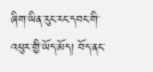ཞིག་ཡིན་རུང་རང་དབང་གི་འཕུར་གྱི་ཡོད་མོད། བོད་ནང་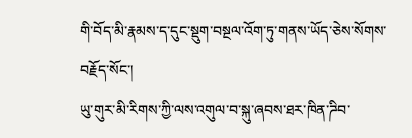གི་བོད་མི་རྣམས་ད་དུང་སྡུག་བསྔལ་འོག་ཏུ་གནས་ཡོད་ཅེས་སོགས་བརྗོད་སོང་།
ཡུ་གུར་མི་རིགས་ཀྱི་ལས་འགུལ་བ་སྐུ་ཞབས་ཐར་ཁིན་ཌིབ་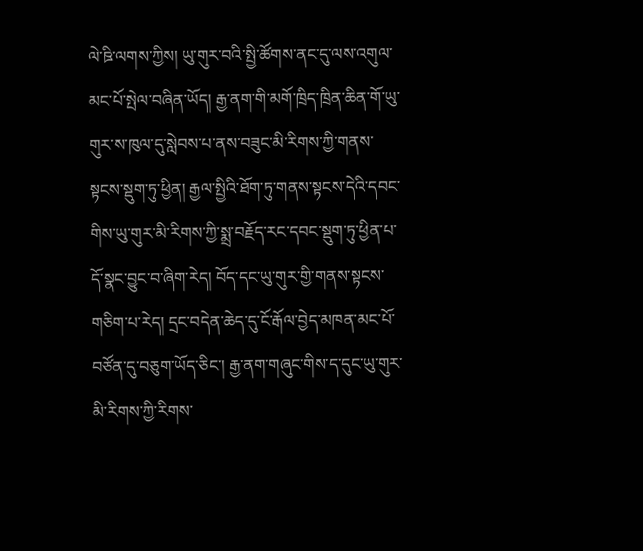ལེ་ཋི་ལགས་ཀྱིས། ཡུ་གུར་བའི་སྤྱི་ཚོགས་ནང་དུ་ལས་འགུལ་མང་པོ་སྤེལ་བཞིན་ཡོད། རྒྱ་ནག་གི་མགོ་ཁྲིད་ཁྲིན་ཆིན་གོ་ཡུ་གུར་ས་ཁུལ་དུ་སླེབས་པ་ནས་བཟུང་མི་རིགས་ཀྱི་གནས་སྟངས་སྡུག་ཏུ་ཕྱིན། རྒྱལ་སྤྱིའི་ཐོག་ཏུ་གནས་སྟངས་དེའི་དབང་གིས་ཡུ་གུར་མི་རིགས་ཀྱི་སྨྲ་བརྗོད་རང་དབང་སྡུག་ཏུ་ཕྱིན་པ་དོ་སྣང་བྱུང་བ་ཞིག་རེད། བོད་དང་ཡུ་གུར་གྱི་གནས་སྟངས་གཅིག་པ་རེད། དྲང་བདེན་ཆེད་དུ་ངོ་རྒོལ་བྱེད་མཁན་མང་པོ་བཙོན་དུ་བཅུག་ཡོད་ཅིང་། རྒྱ་ནག་གཞུང་གིས་ད་དུང་ཡུ་གུར་མི་རིགས་ཀྱི་རིགས་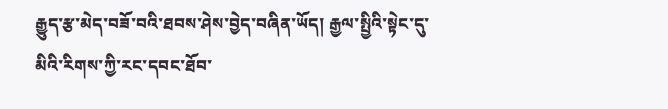རྒྱུད་རྩ་མེད་བཟོ་བའི་ཐབས་ཤེས་བྱེད་བཞིན་ཡོད། རྒྱལ་སྤྱིའི་སྟེང་དུ་མིའི་རིགས་ཀྱི་རང་དབང་ཐོབ་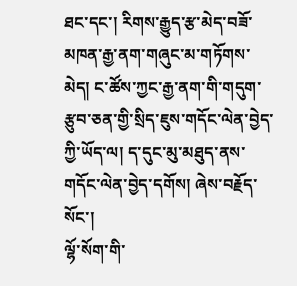ཐང་དང་། རིགས་རྒྱུད་རྩ་མེད་བཟོ་མཁན་རྒྱ་ནག་གཞུང་མ་གཏོགས་མེད། ང་ཚོས་ཀྱང་རྒྱ་ནག་གི་གདུག་རྩུབ་ཅན་གྱི་སྲིད་ཇུས་གདོང་ལེན་བྱེད་ཀྱི་ཡོད་ལ། ད་དུང་མུ་མཐུད་ནས་གདོང་ལེན་བྱེད་དགོས། ཞེས་བརྗོད་སོང་།
ལྷོ་སོག་གི་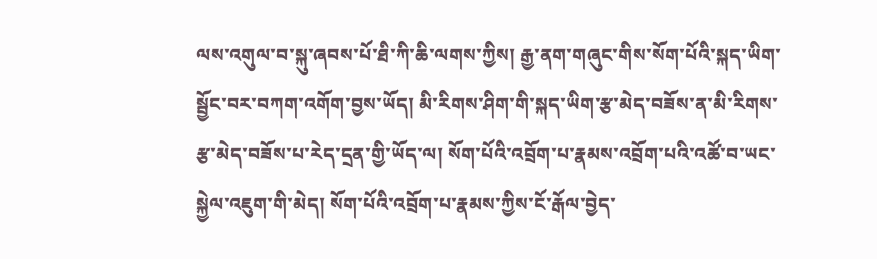ལས་འགུལ་བ་སྐུ་ཞབས་པོ་ཐི་ཀི་ཆི་ལགས་ཀྱིས། རྒྱ་ནག་གཞུང་གིས་སོག་པོའི་སྐད་ཡིག་སྦྱོང་བར་བཀག་འགོག་བྱས་ཡོད། མི་རིགས་ཤིག་གི་སྐད་ཡིག་རྩ་མེད་བཟོས་ན་མི་རིགས་རྩ་མེད་བཟོས་པ་རེད་དྲན་གྱི་ཡོད་ལ། སོག་པོའི་འབྲོག་པ་རྣམས་འབྲོག་པའི་འཚོ་བ་ཡང་སྐྱེལ་འཇུག་གི་མེད། སོག་པོའི་འབྲོག་པ་རྣམས་ཀྱིས་ངོ་རྒོལ་བྱེད་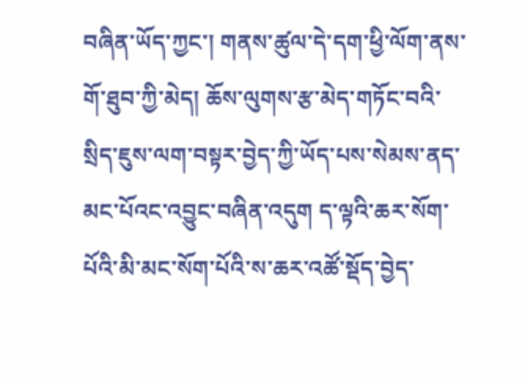བཞིན་ཡོད་ཀྱང་། གནས་ཚུལ་དེ་དག་ཕྱི་ལོག་ནས་གོ་ཐུབ་ཀྱི་མེད། ཆོས་ལུགས་རྩ་མེད་གཏོང་བའི་སྲིད་ཇུས་ལག་བསྟར་བྱེད་ཀྱི་ཡོད་པས་སེམས་ནད་མང་པོའང་འབྱུང་བཞིན་འདུག ད་ལྟའི་ཆར་སོག་པོའི་མི་མང་སོག་པོའི་ས་ཆར་འཚོ་སྡོད་བྱེད་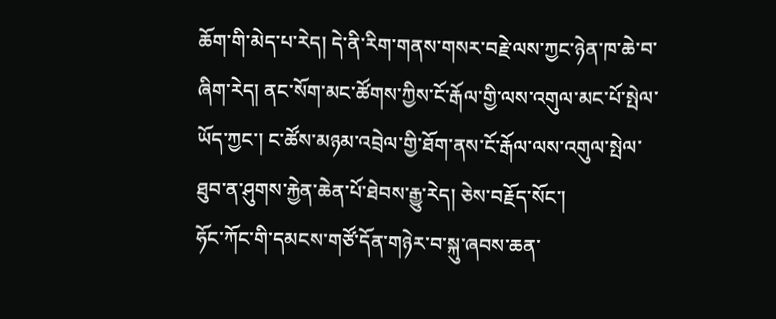ཆོག་གི་མེད་པ་རེད། དེ་ནི་རིག་གནས་གསར་བརྗེ་ལས་ཀྱང་ཉེན་ཁ་ཆེ་བ་ཞིག་རེད། ནང་སོག་མང་ཚོགས་ཀྱིས་ངོ་རྒོལ་གྱི་ལས་འགུལ་མང་པོ་སྤེལ་ཡོད་ཀྱང་། ང་ཚོས་མཉམ་འབྲེལ་གྱི་ཐོག་ནས་ངོ་རྒོལ་ལས་འགུལ་སྤེལ་ཐུབ་ན་ཤུགས་རྐྱེན་ཆེན་པོ་ཐེབས་རྒྱུ་རེད། ཅེས་བརྗོད་སོང་།
ཧོང་ཀོང་གི་དམངས་གཙོ་དོན་གཉེར་བ་སྐུ་ཞབས་ཆན་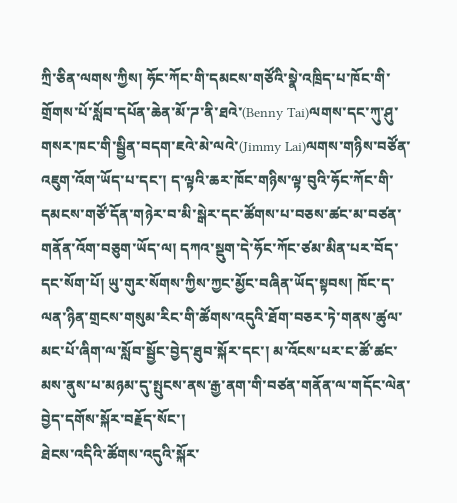ཀྲི་ཅིན་ལགས་ཀྱིས། ཧོང་ཀོང་གི་དམངས་གཙོའི་སྣེ་འཁྲིད་པ་ཁོང་གི་གྲོགས་པོ་སློབ་དཔོན་ཆེན་མོ་ཌ་ནི་ཐའེ་(Benny Tai)ལགས་དང་ཀུ་ཤུ་གསར་ཁང་གི་སྦྱིན་བདག་ཇའེ་མེ་ལའེ་(Jimmy Lai)ལགས་གཉིས་བཙོན་འཇུག་འོག་ཡོད་པ་དང་། ད་ལྟའི་ཆར་ཁོང་གཉིས་ལྟ་བུའི་ཧོང་ཀོང་གི་དམངས་གཙོ་དོན་གཉེར་བ་མི་སྒེར་དང་ཚོགས་པ་བཅས་ཚང་མ་བཙན་གནོན་འོག་བཅུག་ཡོད་ལ། དཀའ་སྡུག་དེ་ཧོང་ཀོང་ཙམ་མིན་པར་བོད་དང་སོག་པོ། ཡུ་གུར་སོགས་ཀྱིས་ཀྱང་མྱོང་བཞིན་ཡོད་སྟབས། ཁོང་ད་ལན་ཉིན་གྲངས་གསུམ་རིང་གི་ཚོགས་འདུའི་ཐོག་བཅར་ཏེ་གནས་ཚུལ་མང་པོ་ཞིག་ལ་སློབ་སྦྱོང་བྱེད་ཐུབ་སྐོར་དང་། མ་འོངས་པར་ང་ཚོ་ཚང་མས་ནུས་པ་མཉམ་དུ་སྤུངས་ནས་རྒྱ་ནག་གི་བཙན་གནོན་ལ་གདོང་ལེན་བྱེད་དགོས་སྐོར་བརྗོད་སོང་།
ཐེངས་འདིའི་ཚོགས་འདུའི་སྐོར་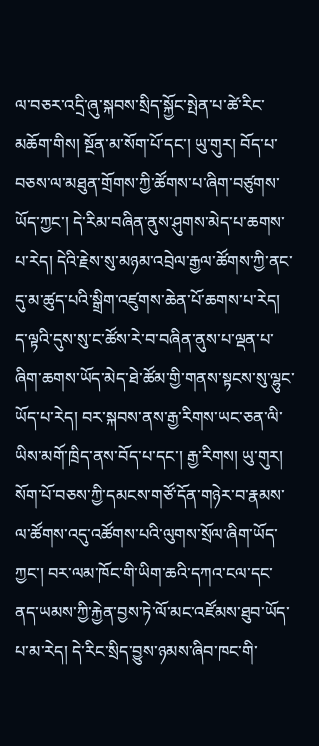ལ་བཅར་འདྲི་ཞུ་སྐབས་སྲིད་སྐྱོང་སྤེན་པ་ཚེ་རིང་མཆོག་གིས། སྔོན་མ་སོག་པོ་དང་། ཡུ་གུར། བོད་པ་བཅས་ལ་མཐུན་གྲོགས་ཀྱི་ཚོགས་པ་ཞིག་བཙུགས་ཡོད་ཀྱང་། དེ་རིམ་བཞིན་ནུས་ཤུགས་མེད་པ་ཆགས་པ་རེད། དེའི་རྗེས་སུ་མཉམ་འབྲེལ་རྒྱལ་ཚོགས་ཀྱི་ནང་དུ་མ་ཚུད་པའི་སྒྲིག་འཛུགས་ཆེན་པོ་ཆགས་པ་རེད། ད་ལྟའི་དུས་སུ་ང་ཚོས་རེ་བ་བཞིན་ནུས་པ་ལྡན་པ་ཞིག་ཆགས་ཡོད་མེད་ཐེ་ཚོམ་གྱི་གནས་སྟངས་སུ་ལྷུང་ཡོད་པ་རེད། བར་སྐབས་ནས་རྒྱ་རིགས་ཡང་ཅན་ལི་ཡིས་མགོ་ཁྲིད་ནས་བོད་པ་དང་། རྒྱ་རིགས། ཡུ་གུར། སོག་པོ་བཅས་ཀྱི་དམངས་གཙོ་དོན་གཉེར་བ་རྣམས་ལ་ཚོགས་འདུ་འཚོགས་པའི་ལུགས་སྲོལ་ཞིག་ཡོད་ཀྱང་། བར་ལམ་ཁོང་གི་ཡིག་ཆའི་དཀའ་ངལ་དང་ནད་ཡམས་ཀྱི་རྐྱེན་བྱས་ཏེ་ལོ་མང་འཛོམས་ཐུབ་ཡོད་པ་མ་རེད། དེ་རིང་སྲིད་བྱུས་ཉམས་ཞིབ་ཁང་གི་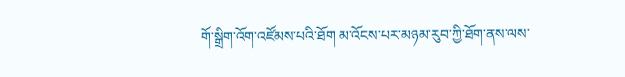གོ་སྒྲིག་འོག་འཛོམས་པའི་ཐོག མ་འོངས་པར་མཉམ་རུབ་ཀྱི་ཐོག་ནས་ལས་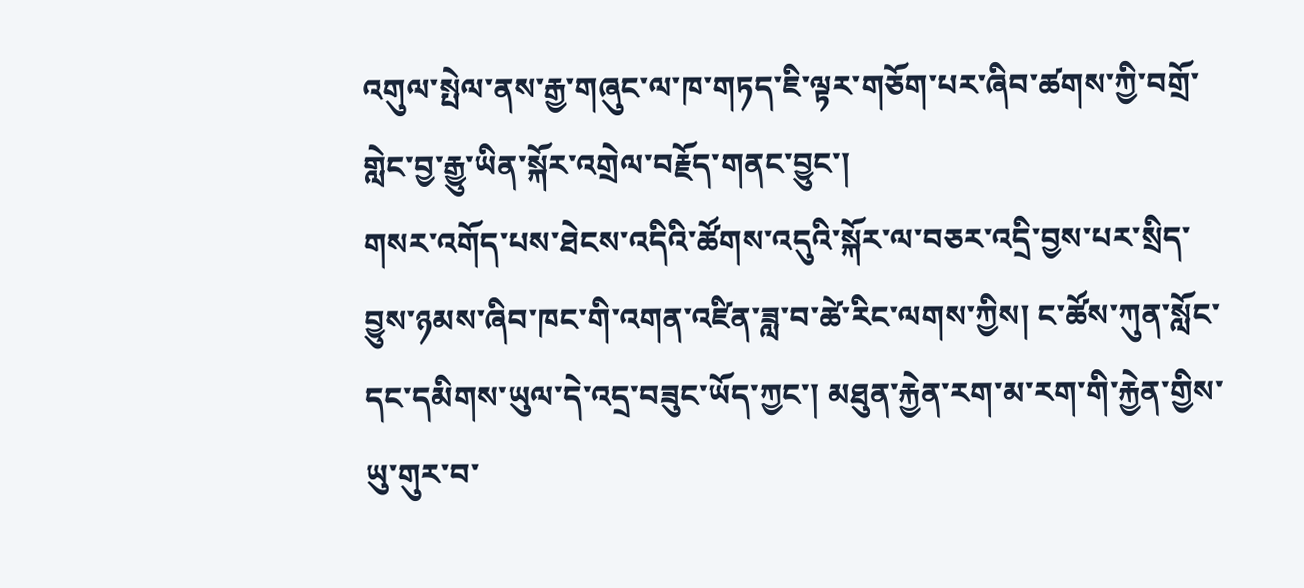འགུལ་སྤེལ་ནས་རྒྱ་གཞུང་ལ་ཁ་གཏད་ཇི་ལྟར་གཅོག་པར་ཞིབ་ཚགས་ཀྱི་བགྲོ་གླེང་བྱ་རྒྱུ་ཡིན་སྐོར་འགྲེལ་བརྗོད་གནང་བྱུང་།
གསར་འགོད་པས་ཐེངས་འདིའི་ཚོགས་འདུའི་སྐོར་ལ་བཅར་འདྲི་བྱས་པར་སྲིད་བྱུས་ཉམས་ཞིབ་ཁང་གི་འགན་འཛིན་ཟླ་བ་ཚེ་རིང་ལགས་ཀྱིས། ང་ཚོས་ཀུན་སློང་དང་དམིགས་ཡུལ་དེ་འདྲ་བཟུང་ཡོད་ཀྱང་། མཐུན་རྐྱེན་རག་མ་རག་གི་རྐྱེན་གྱིས་ཡུ་གུར་བ་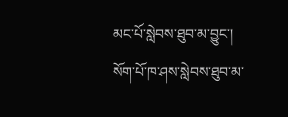མང་པོ་སླེབས་ཐུབ་མ་བྱུང་། སོག་པོ་ཁ་ཤས་སླེབས་ཐུབ་མ་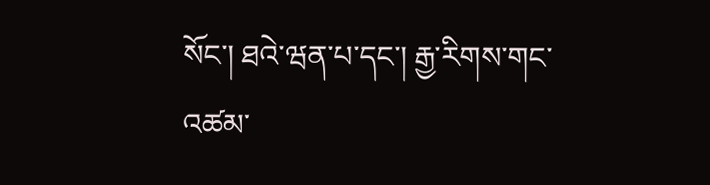སོང་། ཐའེ་ཝན་པ་དང་། རྒྱ་རིགས་གང་འཚམ་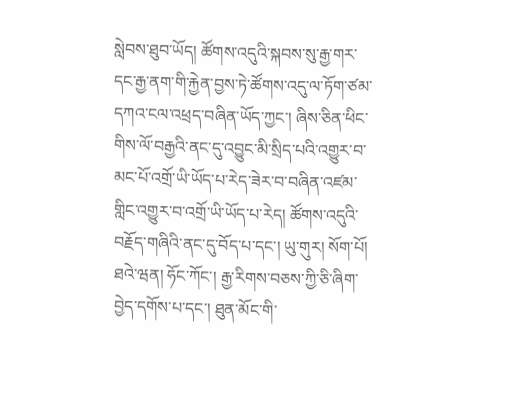སླེབས་ཐུབ་ཡོད། ཚོགས་འདུའི་སྐབས་སུ་རྒྱ་གར་དང་རྒྱ་ནག་གི་རྐྱེན་བྱས་ཏེ་ཚོགས་འདུ་ལ་ཏོག་ཙམ་དཀའ་ངལ་འཕྲད་བཞིན་ཡོད་ཀྱང་། ཞིས་ཅིན་ཕིང་གིས་ལོ་བརྒྱའི་ནང་དུ་འབྱུང་མི་སྲིད་པའི་འགྱུར་བ་མང་པོ་འགྲོ་ཡི་ཡོད་པ་རེད་ཟེར་བ་བཞིན་འཛམ་གླིང་འགྱུར་བ་འགྲོ་ཡི་ཡོད་པ་རེད། ཚོགས་འདུའི་བརྗོད་གཞིའི་ནང་དུ་བོད་པ་དང་། ཡུ་གུར། སོག་པོ། ཐའེ་ཝན། ཧོང་ཀོང་། རྒྱ་རིགས་བཅས་ཀྱི་ཅི་ཞིག་བྱེད་དགོས་པ་དང་། ཐུན་མོང་གི་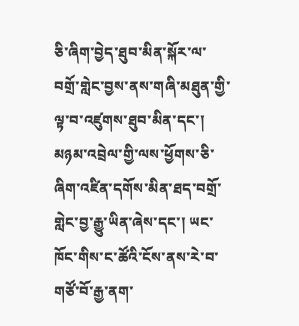ཅི་ཞིག་བྱེད་ཐུབ་མིན་སྐོར་ལ་བགྲོ་གླེང་བྱས་ནས་གཞི་མཐུན་གྱི་ལྟ་བ་འཛུགས་ཐུབ་མིན་དང་། མཉམ་འབྲེལ་གྱི་ལས་ཕྱོགས་ཅི་ཞིག་འཛིན་དགོས་མིན་ཐད་བགྲོ་གླེང་བྱ་རྒྱུ་ཡིན་ཞེས་དང་། ཡང་ཁོང་གིས་ང་ཚོའི་ངོས་ནས་རེ་བ་གཙོ་བོ་རྒྱ་ནག་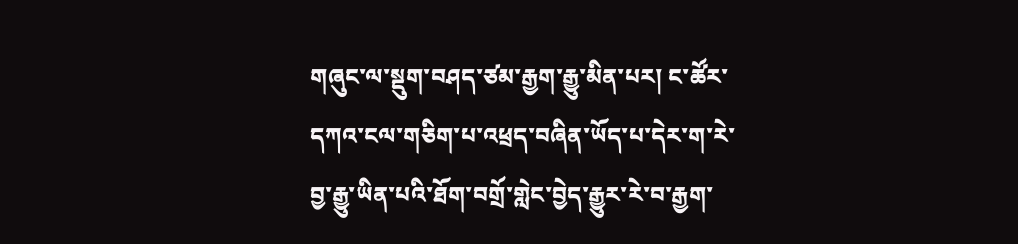གཞུང་ལ་སྡུག་བཤད་ཙམ་རྒྱག་རྒྱུ་མིན་པར། ང་ཚོར་དཀའ་ངལ་གཅིག་པ་འཕྲད་བཞིན་ཡོད་པ་དེར་ག་རེ་བྱ་རྒྱུ་ཡིན་པའི་ཐོག་བགྲོ་གླེང་བྱེད་རྒྱུར་རེ་བ་རྒྱག་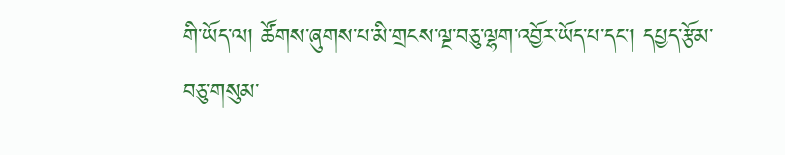གི་ཡོད་ལ། ཚོགས་ཞུགས་པ་མི་གྲངས་ལྔ་བཅུ་ལྷག་འབྱོར་ཡོད་པ་དང་། དཔྱད་རྩོམ་བཅུ་གསུམ་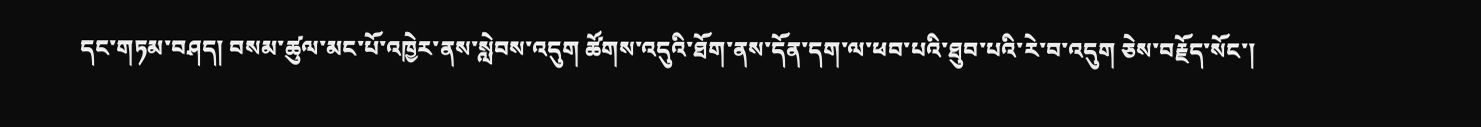དང་གཏམ་བཤད། བསམ་ཚུལ་མང་པོ་འཁྱེར་ནས་སླེབས་འདུག ཚོགས་འདུའི་ཐོག་ནས་དོན་དག་ལ་ཕབ་པའི་ཐུབ་པའི་རེ་བ་འདུག ཅེས་བརྗོད་སོང་།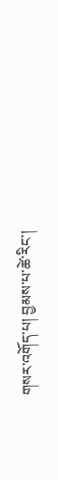གསར་འགོད་པ། བྱམས་པ་ཚེ་རིང་།